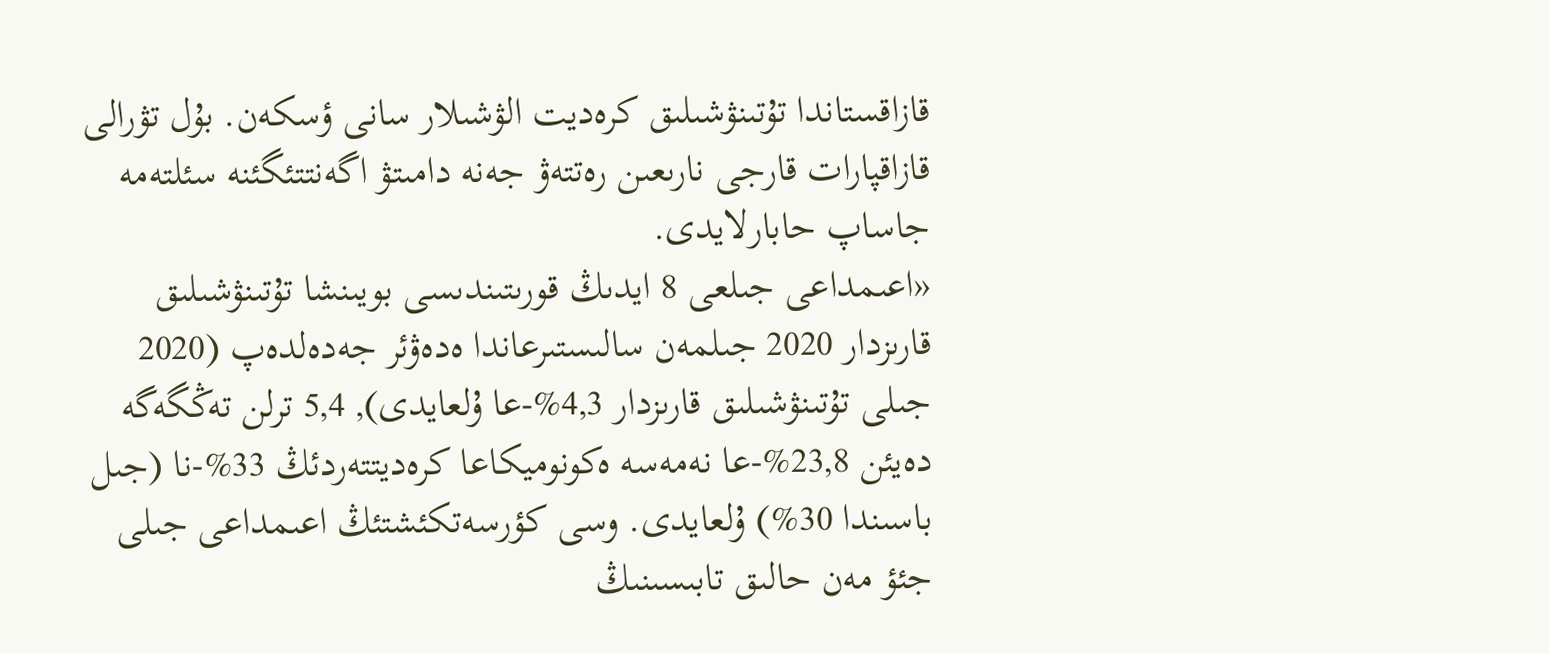قازاقستاندا تۇتىنۋشىلىق كرەديت الۋشىلار سانى ؤسكەن. بۇل تۋرالى قازاقپارات قارجى نارىعىن رەتتەۋ جەنە دامىتۋ اگەنتتئگئنە سئلتەمە جاساپ حابارلايدى.
«اعىمداعى جىلعى 8 ايدىڭ قورىتىندىسى بويىنشا تۇتىنۋشىلىق قارىزدار 2020 جىلمەن سالىستىرعاندا ەدەۋئر جەدەلدەپ (2020 جىلى تۇتىنۋشىلىق قارىزدار 4,3%-عا ۇلعايدى), 5,4 ترلن تەڭگەگە دەيئن 23,8%-عا نەمەسە ەكونوميكاعا كرەديتتەردئڭ 33%-نا (جىل باسىندا 30%) ۇلعايدى. وسى كؤرسەتكئشتئڭ اعىمداعى جىلى جئؤ مەن حالىق تابىسىنىڭ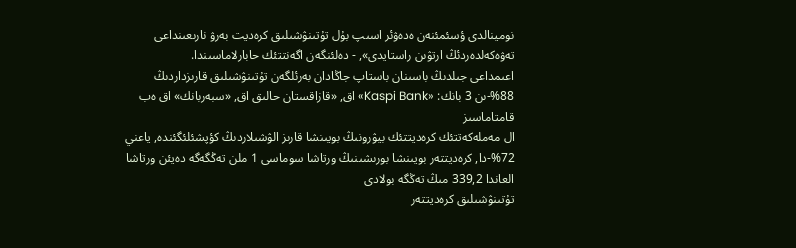نومينالدى ؤسئمئنەن ەدەۋئر اسىپ بۇل تۇتىنۋشىلىق كرەديت بەرۋ نارىعىنداعى تەۋەكەلدەردئڭ ارتۋىن راستايدى», - دەلئنگەن اگەنتتئك حابارلاماسىندا.
اعىمداعى جىلدىڭ باسىنان باستاپ جاڭادان بەرئلگەن تۇتىنۋشىلىق قارىزداردىڭ 88%-ىن 3 بانك: «Kaspi Bank» اق, «قازاقستان حالىق اق, «سبەربانك» اق ەب قامتاماسىز
ال مەملەكەتتئك كرەديتتئك بيۋرونىڭ بويىنشا قارىز الۋشىلاردىڭ كؤپشئلئگئندە, ياعني 72%-دا, كرەديتتەر بويىنشا بورىشىنىڭ ورتاشا سوماسى 1 ملن تەڭگەگە دەيئن ورتاشا العاندا 339,2 مىڭ تەڭگە بولادى
تۇتىنۋشىلىق كرەديتتەر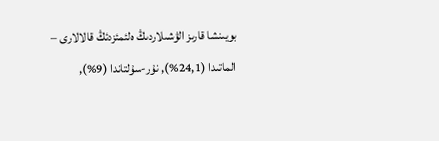بويىنشا قارىز الۋشىلاردىڭ ەلئمئزدئڭ قالالارى – الماتىدا (24,1%), نۇر-سۇلتاندا (9%),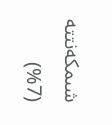شىمكەنتتە (7%)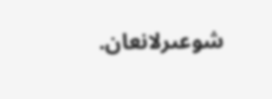شوعىرلانعان.